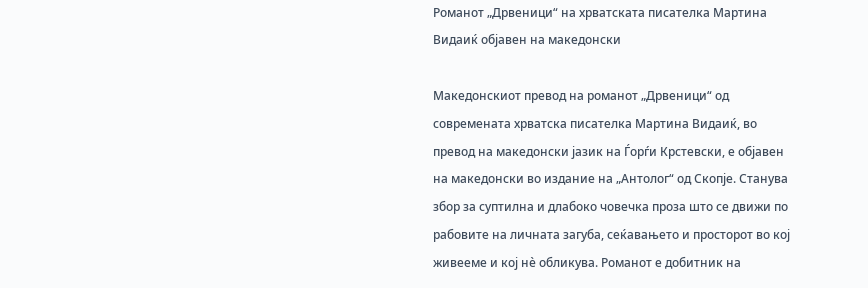Романот „Дрвеници“ на хрватската писателка Мартина Видаиќ објавен на македонски

Македонскиот превод на романот „Дрвеници“ од современата хрватска писателка Мартина Видаиќ, во превод на македонски јазик на Ѓорѓи Крстевски, е објавен на македонски во издание на „Антолог“ од Скопје. Станува збор за суптилна и длабоко човечка проза што се движи по рабовите на личната загуба, сеќавањето и просторот во кој живееме и кој нè обликува. Романот е добитник на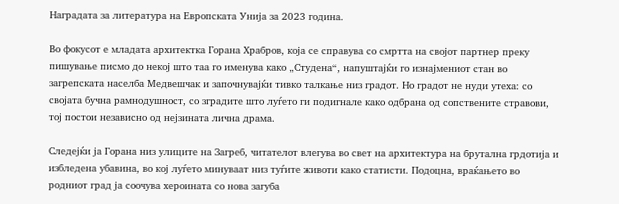Наградата за литература на Европската Унија за 2023 година.

Во фокусот е младата архитектка Горана Храбров, која се справува со смртта на својот партнер преку пишување писмо до некој што таа го именува како „Студена“, напуштајќи го изнајмениот стан во загрепската населба Медвешчак и започнувајќи тивко талкање низ градот. Но градот не нуди утеха: со својата бучна рамнодушност, со зградите што луѓето ги подигнале како одбрана од сопствените стравови, тој постои независно од нејзината лична драма.

Следејќи ја Горана низ улиците на Загреб, читателот влегува во свет на архитектура на брутална грдотија и избледена убавина, во кој луѓето минуваат низ туѓите животи како статисти. Подоцна, враќањето во родниот град ја соочува хероината со нова загуба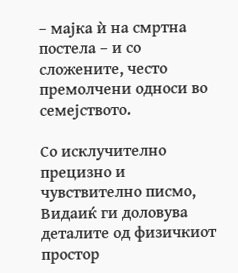– мајка ѝ на смртна постела – и со сложените, често премолчени односи во семејството.

Со исклучително прецизно и чувствително писмо, Видаиќ ги доловува деталите од физичкиот простор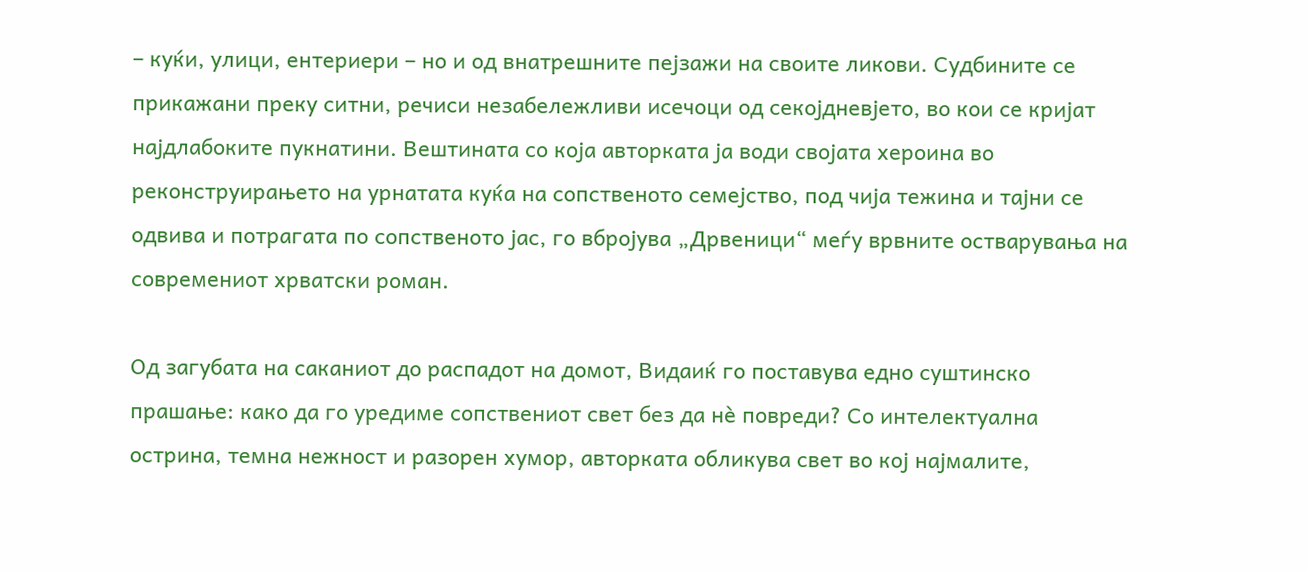– куќи, улици, ентериери – но и од внатрешните пејзажи на своите ликови. Судбините се прикажани преку ситни, речиси незабележливи исечоци од секојдневјето, во кои се кријат најдлабоките пукнатини. Вештината со која авторката ја води својата хероина во реконструирањето на урнатата куќа на сопственото семејство, под чија тежина и тајни се одвива и потрагата по сопственото јас, го вбројува „Дрвеници“ меѓу врвните остварувања на современиот хрватски роман.

Од загубата на саканиот до распадот на домот, Видаиќ го поставува едно суштинско прашање: како да го уредиме сопствениот свет без да нè повреди? Со интелектуална острина, темна нежност и разорен хумор, авторката обликува свет во кој најмалите,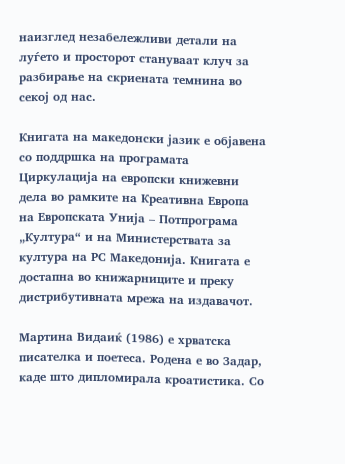наизглед незабележливи детали на луѓето и просторот стануваат клуч за разбирање на скриената темнина во секој од нас.

Книгата на македонски јазик е објавена со поддршка на програмата Циркулација на европски книжевни дела во рамките на Креативна Европа на Европската Унија – Потпрограма „Култура“ и на Министерствата за култура на РС Македонија. Книгата е достапна во книжарниците и преку дистрибутивната мрежа на издавачот.

Мартина Видаиќ (1986) е хрватска писателка и поетеса. Родена е во Задар, каде што дипломирала кроатистика. Со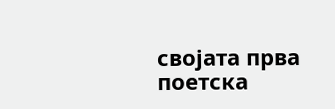својата прва поетска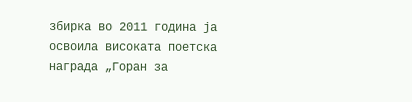збирка во 2011 година ја освоила високата поетска награда „Горан за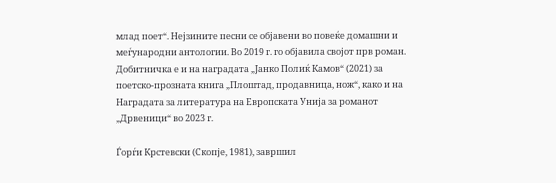млад поет“. Нејзините песни се објавени во повеќе домашни и меѓународни антологии. Во 2019 г. го објавила својот прв роман. Добитничка е и на наградата „Јанко Полиќ Камов“ (2021) за поетско-прозната книга „Плоштад, продавница, нож“, како и на Наградата за литература на Европската Унија за романот „Дрвеници“ во 2023 г.

Ѓорѓи Крстевски (Скопје, 1981), завршил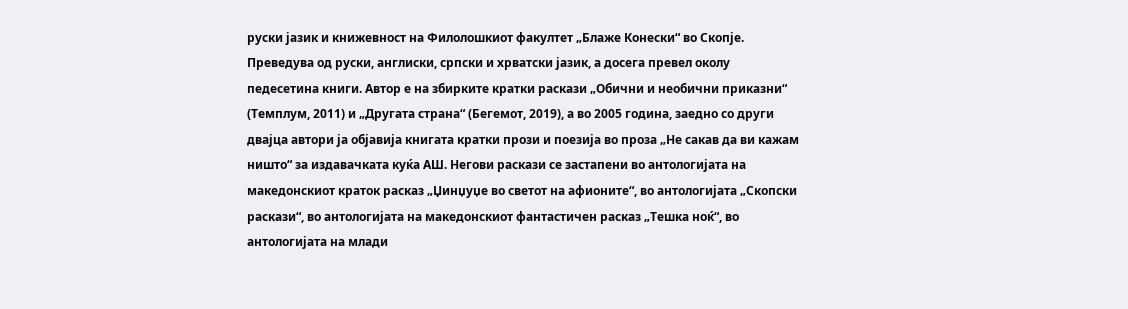руски јазик и книжевност на Филолошкиот факултет „Блаже Конески“ во Скопје. Преведува од руски, англиски, српски и хрватски јазик, а досега превел околу педесетина книги. Автор е на збирките кратки раскази „Обични и необични приказни“ (Темплум, 2011) и „Другата страна“ (Бегемот, 2019), а во 2005 година, заедно со други двајца автори ја објавија книгата кратки прози и поезија во проза „Не сакав да ви кажам ништо“ за издавачката куќа АШ. Негови раскази се застапени во антологијата на македонскиот краток расказ „Џинџуџе во светот на афионите“, во антологијата „Скопски раскази“, во антологијата на македонскиот фантастичен расказ „Тешка ноќ“, во антологијата на млади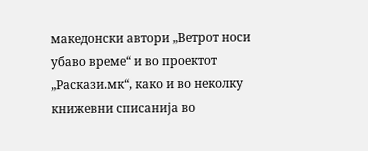македонски автори „Ветрот носи убаво време“ и во проектот „Раскази.мк“, како и во неколку книжевни списанија во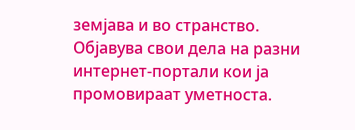земјава и во странство. Објавува свои дела на разни интернет-портали кои ја промовираат уметноста.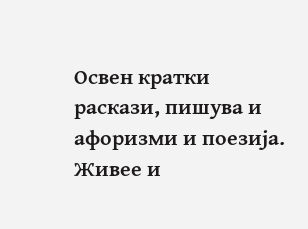Освен кратки раскази, пишува и афоризми и поезија. Живее и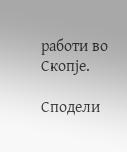работи во Скопје.

Сподели